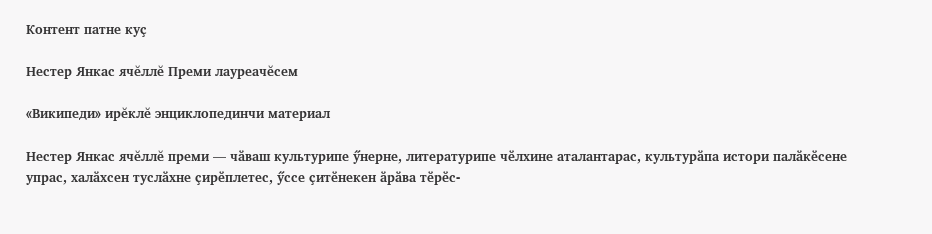Контент патне куҫ

Нестер Янкас ячĕллĕ Преми лауреачĕсем

«Википеди» ирĕклĕ энциклопединчи материал

Нестер Янкас ячĕллĕ преми — чӑваш культурипе ӳнерне, литературипе чӗлхине аталантарас, культурӑпа истори палӑкӗсене упрас, халӑхсен туслӑхне ҫирӗплетес, ӳссе ҫитӗнекен ӑрӑва тӗрӗс-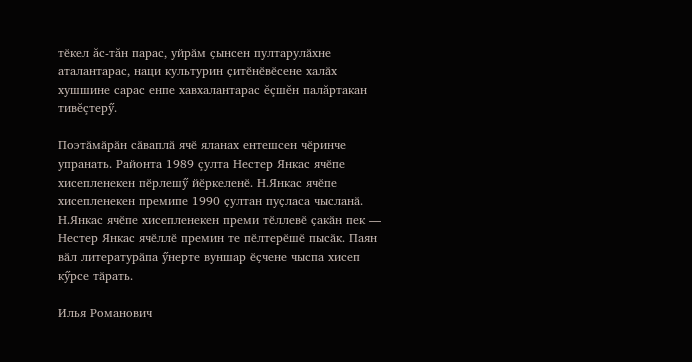тӗкел ăс-тăн парас, уйрӑм ҫынсен пултарулӑхне аталантарас, наци культурин ҫитӗнӗвӗсене халӑх хушшине сарас енпе хавхалантарас ĕçшĕн палăртакан тивĕçтерӳ.

Поэтӑмӑрӑн сӑваплӑ ячӗ яланах ентешсен чӗринче упранать. Районта 1989 çулта Нестер Янкас ячӗпе хисепленекен пӗрлешӳ йӗркеленӗ. Н.Янкас ячӗпе хисепленекен премипе 1990 ҫултан пуҫласа чысланӑ. Н.Янкас ячӗпе хисепленекен преми тӗллевӗ ҫакӑн пек — Нестер Янкас ячӗллӗ премин те пӗлтерӗшӗ пысӑк. Паян вӑл литературӑпа ӳнерте вуншар ӗҫчене чыспа хисеп кӳрсе тӑрать.

Илья Романович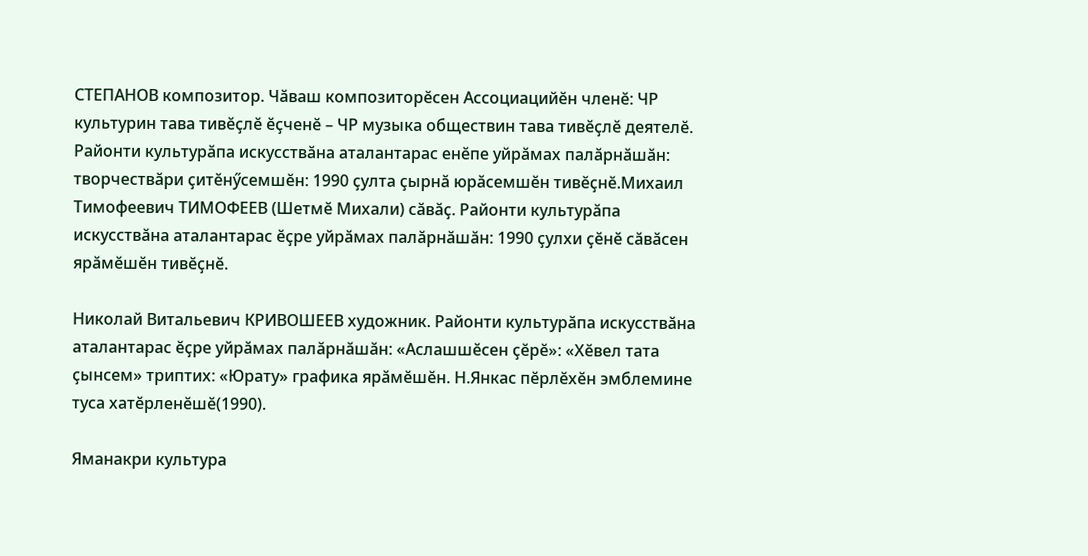СТЕПАНОВ композитор. Чӑваш композиторӗсен Ассоциацийӗн членӗ: ЧР культурин тава тивӗҫлӗ ӗҫченӗ – ЧР музыка обществин тава тивӗҫлӗ деятелӗ. Районти культурӑпа искусствӑна аталантарас енӗпе уйрӑмах палӑрнӑшӑн: творчествӑри ҫитӗнӳсемшӗн: 1990 ҫулта ҫырнӑ юрӑсемшӗн тивӗҫнӗ.Михаил Тимофеевич ТИМОФЕЕВ (Шетмӗ Михали) сӑвӑҫ. Районти культурӑпа искусствӑна аталантарас ӗҫре уйрӑмах палӑрнӑшӑн: 1990 ҫулхи ҫӗнӗ сӑвӑсен ярӑмӗшӗн тивӗҫнӗ.

Николай Витальевич КРИВОШЕЕВ художник. Районти культурӑпа искусствӑна аталантарас ӗҫре уйрӑмах палӑрнӑшӑн: «Аслашшӗсен ҫӗрӗ»: «Хӗвел тата ҫынсем» триптих: «Юрату» графика ярӑмӗшӗн. Н.Янкас пӗрлӗхӗн эмблемине туса хатӗрленӗшӗ(1990).

Яманакри культура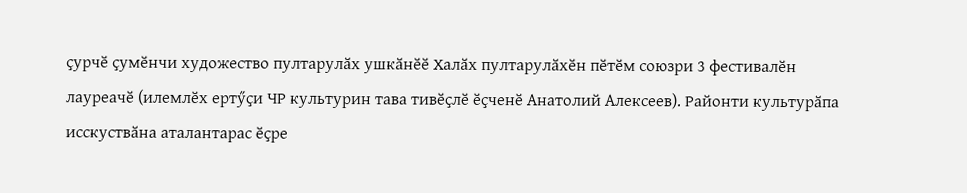ҫурчӗ ҫумӗнчи художество пултарулӑх ушкӑнӗӗ Халӑх пултарулӑхӗн пӗтӗм союзри 3 фестивалӗн лауреачӗ (илемлӗх ертӳҫи ЧР культурин тава тивӗҫлӗ ӗҫченӗ Анатолий Алексеев). Районти культурӑпа исскуствӑна аталантарас ӗҫре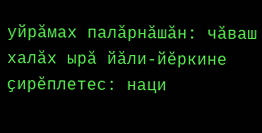уйрӑмах палӑрнӑшӑн: чӑваш халӑх ырӑ йӑли-йӗркине ҫирӗплетес: наци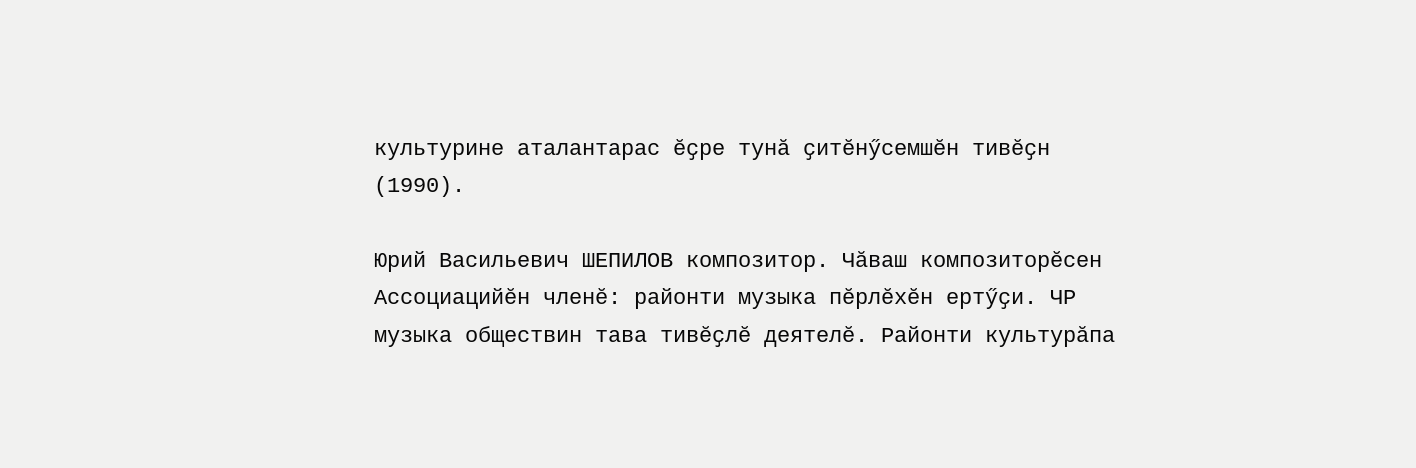культурине аталантарас ӗҫре тунӑ ҫитӗнӳсемшӗн тивӗҫн (1990).

Юрий Васильевич ШЕПИЛОВ композитор. Чӑваш композиторӗсен Ассоциацийӗн членӗ: районти музыка пӗрлӗхӗн ертӳҫи. ЧР музыка обществин тава тивӗҫлӗ деятелӗ. Районти культурӑпа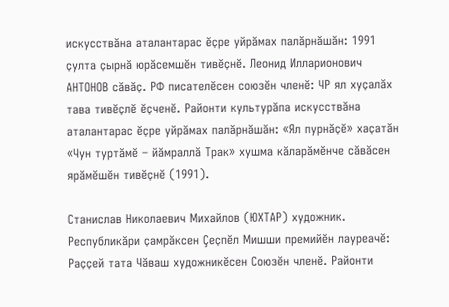искусствӑна аталантарас ӗҫре уйрӑмах палӑрнӑшӑн: 1991 ҫулта ҫырнӑ юрӑсемшӗн тивӗҫнӗ. Леонид Илларионович АНТОНОВ сӑвӑҫ. РФ писателӗсен союзӗн членӗ: ЧР ял хуҫалӑх тава тивӗҫлӗ ӗҫченӗ. Районти культурӑпа искусствӑна аталантарас ӗҫре уйрӑмах палӑрнӑшӑн: «Ял пурнӑҫӗ» хаҫатӑн «Чун туртӑмӗ – йӑмраллӑ Трак» хушма кӑларӑмӗнче сӑвӑсен ярӑмӗшӗн тивӗҫнӗ (1991).

Станислав Николаевич Михайлов (ЮХТАР) художник. Республикӑри ҫамрӑксен Çеҫпӗл Мишши премийӗн лауреачӗ: Раҫҫей тата Чӑваш художникӗсен Союзӗн членӗ. Районти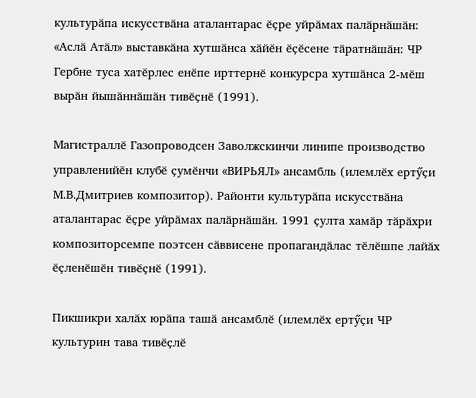культурӑпа искусствӑна аталантарас ӗҫре уйрӑмах палӑрнӑшӑн: «Аслӑ Атӑл» выставкӑна хутшӑнса хӑйӗн ӗҫӗсене тӑратнӑшӑн: ЧР Гербне туса хатӗрлес енӗпе ирттернӗ конкурсра хутшӑнса 2-мӗш вырӑн йышӑннӑшӑн тивӗҫнӗ (1991).

Магистраллӗ Газопроводсен Заволжскинчи линипе производство управленийӗн клубӗ ҫумӗнчи «ВИРЬЯЛ» ансамбль (илемлӗх ертӳҫи М.В.Дмитриев композитор). Районти культурӑпа искусствӑна аталантарас ӗҫре уйрӑмах палӑрнӑшӑн. 1991 ҫулта хамӑр тӑрӑхри композиторсемпе поэтсен сӑввисене пропагандӑлас тӗлӗшпе лайӑх ӗҫленӗшӗн тивӗҫнӗ (1991).

Пикшикри халӑх юрӑпа ташӑ ансамблӗ (илемлӗх ертӳҫи ЧР культурин тава тивӗҫлӗ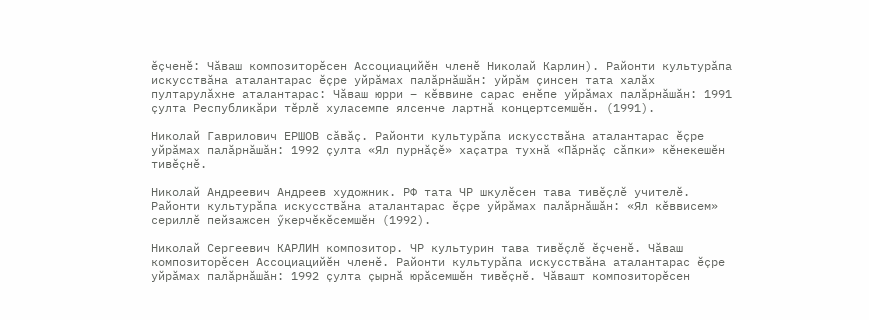ӗҫченӗ: Чӑваш композиторӗсен Ассоциацийӗн членӗ Николай Карлин). Районти культурӑпа искусствӑна аталантарас ӗҫре уйрӑмах палӑрнӑшӑн: уйрӑм ҫинсен тата халӑх пултарулӑхне аталантарас: Чӑваш юрри – кӗввине сарас енӗпе уйрӑмах палӑрнӑшӑн: 1991 ҫулта Республикӑри тӗрлӗ хуласемпе ялсенче лартнӑ концертсемшӗн. (1991).

Николай Гаврилович ЕРШОВ сӑвӑҫ. Районти культурӑпа искусствӑна аталантарас ӗҫре уйрӑмах палӑрнӑшӑн: 1992 ҫулта «Ял пурнӑҫӗ» хаҫатра тухнӑ «Пӑрнӑҫ сӑпки» кӗнекешӗн тивӗҫнӗ.

Николай Андреевич Андреев художник. РФ тата ЧР шкулӗсен тава тивӗҫлӗ учителӗ. Районти культурӑпа искусствӑна аталантарас ӗҫре уйрӑмах палӑрнӑшӑн: «Ял кӗввисем» сериллӗ пейзажсен ӳкерчӗкӗсемшӗн (1992).

Николай Сергеевич КАРЛИН композитор. ЧР культурин тава тивӗҫлӗ ӗҫченӗ. Чӑваш композиторӗсен Ассоциацийӗн членӗ. Районти культурӑпа искусствӑна аталантарас ӗҫре уйрӑмах палӑрнӑшӑн: 1992 ҫулта ҫырнӑ юрӑсемшӗн тивӗҫнӗ. Чӑвашт композиторӗсен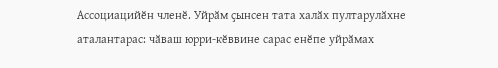Ассоциацийӗн членӗ. Уйрӑм ҫынсен тата халӑх пултарулӑхне аталантарас: чӑваш юрри-кӗввине сарас енӗпе уйрӑмах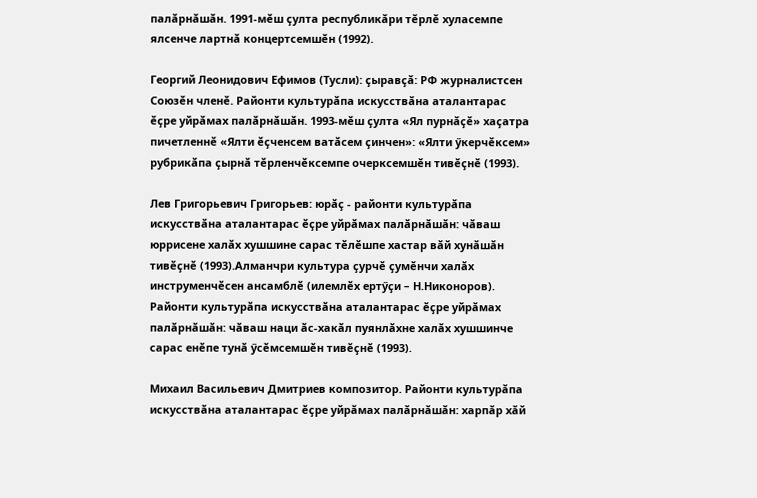палӑрнӑшӑн. 1991-мӗш ҫулта республикӑри тӗрлӗ хуласемпе ялсенче лартнӑ концертсемшӗн (1992).

Георгий Леонидович Ефимов (Тусли): ҫыравҫӑ: РФ журналистсен Союзӗн членӗ. Районти культурӑпа искусствӑна аталантарас ӗҫре уйрӑмах палӑрнӑшӑн. 1993-мӗш ҫулта «Ял пурнӑҫӗ» хаҫатра пичетленнӗ «Ялти ӗҫченсем ватӑсем ҫинчен»: «Ялти ӳкерчӗксем» рубрикӑпа ҫырнӑ тӗрленчӗксемпе очерксемшӗн тивӗҫнӗ (1993).

Лев Григорьевич Григорьев: юрӑҫ - районти культурӑпа искусствӑна аталантарас ӗҫре уйрӑмах палӑрнӑшӑн: чӑваш юррисене халӑх хушшине сарас тӗлӗшпе хастар вӑй хунӑшӑн тивӗҫнӗ (1993).Алманчри культура ҫурчӗ ҫумӗнчи халӑх инструменчӗсен ансамблӗ (илемлӗх ертӳҫи – Н.Никоноров). Районти культурӑпа искусствӑна аталантарас ӗҫре уйрӑмах палӑрнӑшӑн: чӑваш наци ӑс-хакӑл пуянлӑхне халӑх хушшинче сарас енӗпе тунӑ ӳсӗмсемшӗн тивӗҫнӗ (1993).

Михаил Васильевич Дмитриев композитор. Районти культурӑпа искусствӑна аталантарас ӗҫре уйрӑмах палӑрнӑшӑн: харпӑр хӑй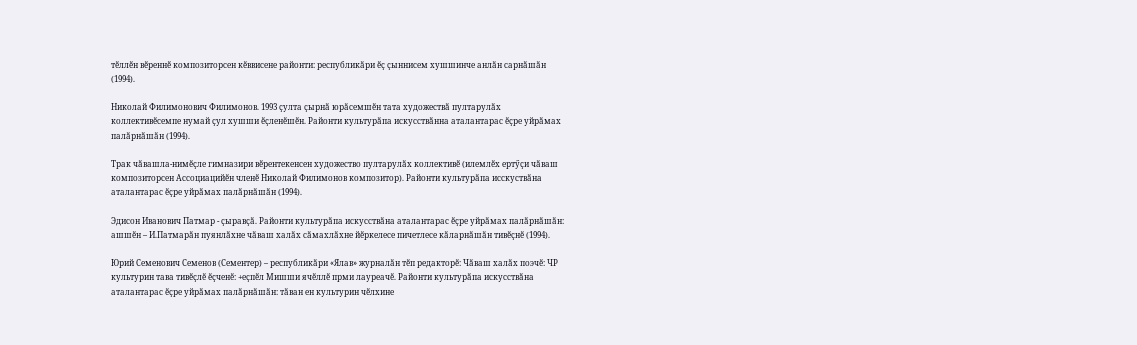тӗллӗн вӗреннӗ композиторсен кӗввисене районти: республикӑри ӗҫ ҫыннисем хушшинче анлӑн сарнӑшӑн (1994).

Николай Филимонович Филимонов. 1993 ҫулта ҫырнӑ юрӑсемшӗн тата художествӑ пултарулӑх коллективӗсемпе нумай ҫул хушши ӗҫленӗшӗн. Районти культурӑпа искусствӑнна аталантарас ӗҫре уйрӑмах палӑрнӑшӑн (1994).

Трак чӑвашла-нимӗҫле гимназири вӗрентекенсен художество пултарулӑх коллективӗ (илемлӗх ертӳҫи чӑваш композиторсен Ассоциацийӗн членӗ Николай Филимонов композитор). Районти культурӑпа исскуствӑна аталантарас ӗҫре уйрӑмах палӑрнӑшӑн (1994).

Эдисон Иванович Патмар - ҫыравҫӑ. Районти культурӑпа искусствӑна аталантарас ӗҫре уйрӑмах палӑрнӑшӑн: ашшӗн – И.Патмарӑн пуянлӑхне чӑваш халӑх сӑмахлӑхне йӗркелесе пичетлесе кӑларнӑшӑн тивӗҫнӗ (1994).

Юрий Семенович Семенов (Сементер) – республикӑри «Ялав» журналӑн тӗп редакторӗ: Чӑваш халӑх поэчӗ: ЧР культурин тава тивӗҫлӗ ӗҫченӗ: +еҫпӗл Мишши ячӗллӗ прми лауреачӗ. Районти культурӑпа искусствӑна аталантарас ӗҫре уйрӑмах палӑрнӑшӑн: тӑван ен культурин чӗлхине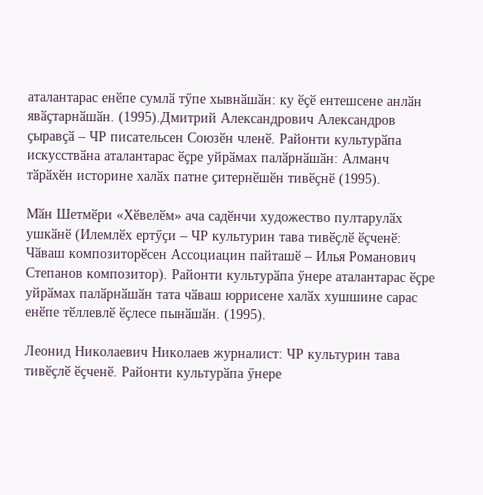аталантарас енӗпе сумлӑ тӳпе хывнӑшӑн: ку ӗҫӗ ентешсене анлӑн явӑҫтарнӑшӑн. (1995).Дмитрий Александрович Александров ҫыравҫӑ – ЧР писательсен Союзӗн членӗ. Районти культурӑпа искусствӑна аталантарас ӗҫре уйрӑмах палӑрнӑшӑн: Алманч тӑрӑхӗн историне халӑх патне ҫитернӗшӗн тивӗҫнӗ (1995).

Мӑн Шетмӗри «Хӗвелӗм» ача садӗнчи художество пултарулӑх ушкӑнӗ (Илемлӗх ертӳҫи – ЧР культурин тава тивӗҫлӗ ӗҫченӗ: Чӑваш композиторӗсен Ассоциацин пайташӗ – Илья Романович Степанов композитор). Районти культурӑпа ӳнере аталантарас ӗҫре уйрӑмах палӑрнӑшӑн тата чӑваш юррисене халӑх хушшине сарас енӗпе тӗллевлӗ ӗҫлесе пынӑшӑн. (1995).

Леонид Николаевич Николаев журналист: ЧР культурин тава тивӗҫлӗ ӗҫченӗ. Районти культурӑпа ӳнере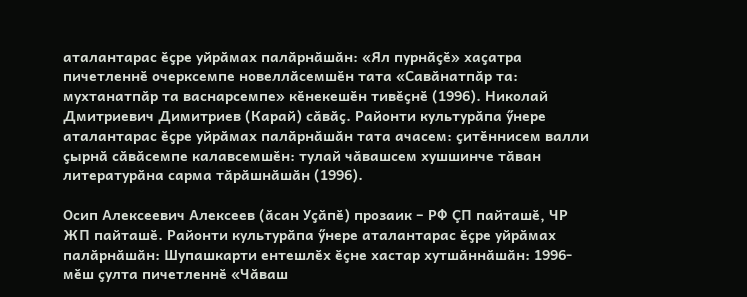аталантарас ӗҫре уйрӑмах палӑрнӑшӑн: «Ял пурнӑҫӗ» хаҫатра пичетленнӗ очерксемпе новеллӑсемшӗн тата «Савӑнатпӑр та: мухтанатпӑр та васнарсемпе» кӗнекешӗн тивӗҫнӗ (1996). Николай Дмитриевич Димитриев (Карай) сӑвӑҫ. Районти культурӑпа ӳнере аталантарас ӗҫре уйрӑмах палӑрнӑшӑн тата ачасем: ҫитӗннисем валли ҫырнӑ сӑвӑсемпе калавсемшӗн: тулай чӑвашсем хушшинче тӑван литературӑна сарма тӑрӑшнӑшӑн (1996).

Осип Алексеевич Алексеев (ӑсан Уҫӑпӗ) прозаик – РФ ÇП пайташӗ, ЧР ЖП пайташӗ. Районти культурӑпа ӳнере аталантарас ӗҫре уйрӑмах палӑрнӑшӑн: Шупашкарти ентешлӗх ӗҫне хастар хутшӑннӑшӑн: 1996-мӗш ҫулта пичетленнӗ «Чӑваш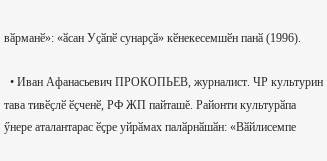вӑрманӗ»: «ӑсан Уҫӑпӗ сунарҫӑ» кӗнекесемшӗн панӑ (1996).

  • Иван Афанасьевич ПРОКОПЬЕВ, журналист. ЧР культурин тава тивӗҫлӗ ӗҫченӗ, РФ ЖП пайташĕ. Районти культурӑпа ӳнере аталантарас ӗҫре уйрӑмах палӑрнӑшӑн: «Вӑйлисемпе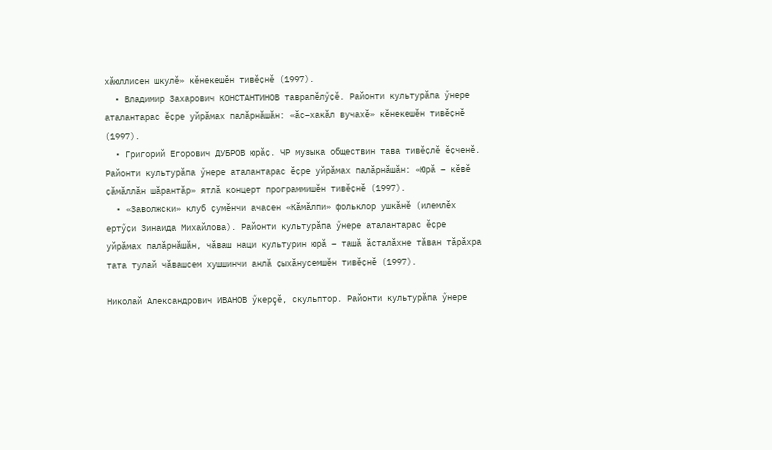хӑюллисен шкулӗ» кӗнекешӗн тивӗҫнӗ (1997).
  • Владимир Захарович КОНСТАНТИНОВ таврапӗлӳҫӗ. Районти культурӑпа ӳнере аталантарас ӗҫре уйрӑмах палӑрнӑшӑн: «ӑс–хакӑл вучахӗ» кӗнекешӗн тивӗҫнӗ (1997).
  • Григорий Егорович ДУБРОВ юрӑҫ. ЧР музыка обществин тава тивӗҫлӗ ӗҫченӗ. Районти культурӑпа ӳнере аталантарас ӗҫре уйрӑмах палӑрнӑшӑн: «Юрӑ – кӗвӗ ҫӑмӑллӑн шӑрантӑр» ятлӑ концерт программишӗн тивӗҫнӗ (1997).
  • «Заволжски» клуб ҫумӗнчи ачасен «Кӑмӑлпи» фольклор ушкӑнӗ (илемлӗх ертӳҫи Зинаида Михайлова). Районти культурӑпа ӳнере аталантарас ӗҫре уйрӑмах палӑрнӑшӑн, чӑваш наци культурин юрӑ – ташӑ ӑсталӑхне тӑван тӑрӑхра тата тулай чӑвашсем хушшинчи анлӑ ҫыхӑнусемшӗн тивӗҫнӗ (1997).

Николай Александрович ИВАНОВ ӳкерçĕ, скульптор. Районти культурӑпа ӳнере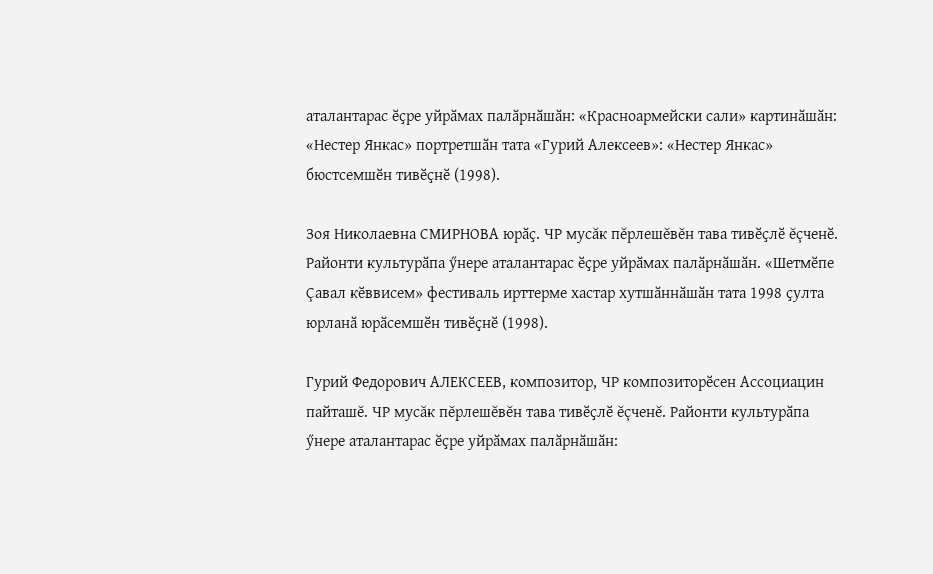аталантарас ӗҫре уйрӑмах палӑрнӑшӑн: «Красноармейски сали» картинӑшӑн: «Нестер Янкас» портретшӑн тата «Гурий Алексеев»: «Нестер Янкас» бюстсемшӗн тивӗҫнӗ (1998).

Зоя Николаевна СМИРНОВА юрӑҫ. ЧР мусăк пĕрлешĕвĕн тава тивӗҫлӗ ĕçченӗ. Районти культурӑпа ӳнере аталантарас ӗҫре уйрӑмах палӑрнӑшӑн. «Шетмӗпе Çавал кӗввисем» фестиваль ирттерме хастар хутшӑннӑшӑн тата 1998 ҫулта юрланӑ юрӑсемшӗн тивӗҫнӗ (1998).

Гурий Федорович АЛЕКСЕЕВ, композитор, ЧР композиторӗсен Ассоциацин пайташĕ. ЧР мусăк пĕрлешĕвĕн тава тивӗҫлӗ ĕçченĕ. Районти культурӑпа ӳнере аталантарас ӗҫре уйрӑмах палӑрнӑшӑн: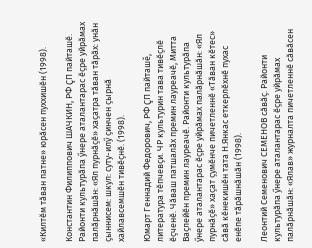«Килтӗм тӑван патне» юрӑсен пуххишӗн (1998).

Константин Филиппович ШАЧКИН, РФ ÇП пайташӗ. Районти культурӑпа ӳнере аталантарас ӗҫре уйрӑмах палӑрнӑшӑн: «Ял пурнӑҫӗ» хаҫатра тӑван тӑрӑх: унӑн ҫыннисем: шкул: суту-илӳ ҫинчен ҫырнӑ хайлавсемшӗн тивӗҫнӗ. (1998).

Юмарт Геннадий Федорович, РФ ÇП пайташĕ, литература тӗпчевҫи. ЧР культурин тава тивӗҫлӗ ӗҫченӗ. Чӑваш патшалӑх премин лауреачӗ, Митта Ваҫлейӗн премин лауреачӗ. Районти культурӑпа ӳнере аталантарас ӗҫре уйрӑмах палӑрнӑшӑн: «Ял пурнӑҫӗ» хаҫат ҫумӗнче пичетленнӗ «Тӑван кӗтес» сӑвӑ кӗнекишӗн тата Н.Янкас еткерлӗхнӗ пухас енӗпе тӑрӑшнӑшӑн (1998).

Леонтий Семенович СЕМЕНОВ сӑвӑҫ. Районти культурӑпа ӳнере аталантарас ӗҫре уйрӑмах палӑрнӑшӑн: «Ялав» журналта пичетленнӗ сӑвӑсен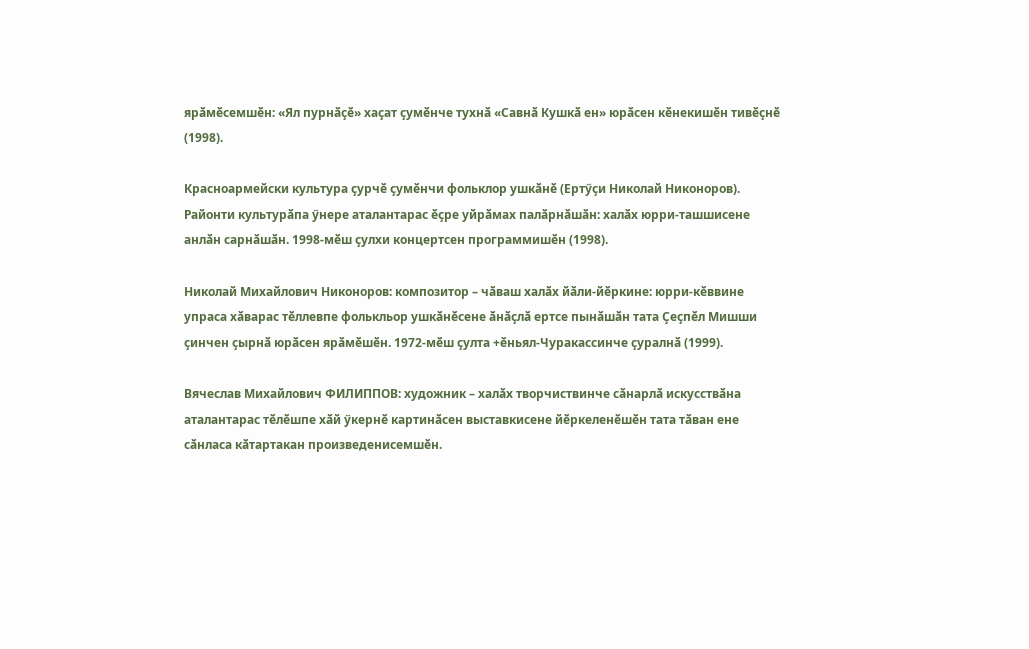ярӑмӗсемшӗн: «Ял пурнӑҫӗ» хаҫат ҫумӗнче тухнӑ «Савнӑ Кушкӑ ен» юрӑсен кӗнекишӗн тивӗҫнӗ (1998).

Красноармейски культура ҫурчӗ ҫумӗнчи фольклор ушкӑнӗ (Ертӳҫи Николай Никоноров). Районти культурӑпа ӳнере аталантарас ӗҫре уйрӑмах палӑрнӑшӑн: халӑх юрри-ташшисене анлӑн сарнӑшӑн. 1998-мӗш ҫулхи концертсен программишӗн (1998).

Николай Михайлович Никоноров: композитор – чӑваш халӑх йӑли-йӗркине: юрри-кӗввине упраса хӑварас тӗллевпе фолькльор ушкӑнӗсене ӑнӑҫлӑ ертсе пынӑшӑн тата Çеҫпӗл Мишши ҫинчен ҫырнӑ юрӑсен ярӑмӗшӗн. 1972-мӗш ҫулта +ӗньял-Чуракассинче ҫуралнӑ (1999).

Вячеслав Михайлович ФИЛИППОВ: художник – халӑх творчиствинче сӑнарлӑ искусствӑна аталантарас тӗлӗшпе хӑй ӳкернӗ картинӑсен выставкисене йӗркеленӗшӗн тата тӑван ене сӑнласа кӑтартакан произведенисемшӗн.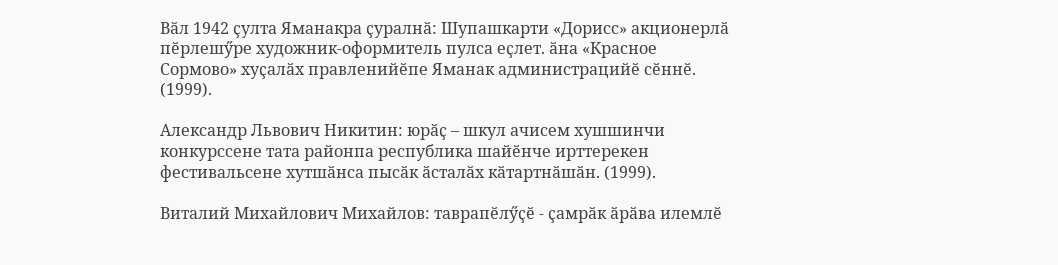Вӑл 1942 ҫулта Яманакра ҫуралнӑ: Шупашкарти «Дорисс» акционерлӑ пӗрлешӳре художник-оформитель пулса еҫлет. ӑна «Красное Сормово» хуҫалӑх правленийӗпе Яманак администрацийӗ сӗннӗ. (1999).

Александр Львович Никитин: юрӑҫ – шкул ачисем хушшинчи конкурссене тата районпа республика шайӗнче ирттерекен фестивальсене хутшӑнса пысӑк ӑсталӑх кӑтартнӑшӑн. (1999).

Виталий Михайлович Михайлов: таврапӗлӳҫӗ - ҫамрӑк ӑрӑва илемлӗ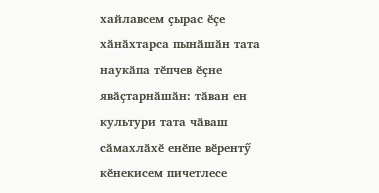хайлавсем ҫырас ӗҫе хӑнӑхтарса пынӑшӑн тата наукӑпа тӗпчев ӗҫне явӑҫтарнӑшӑн: тӑван ен культури тата чӑваш сӑмахлӑхӗ енӗпе вӗрентӳ кӗнекисем пичетлесе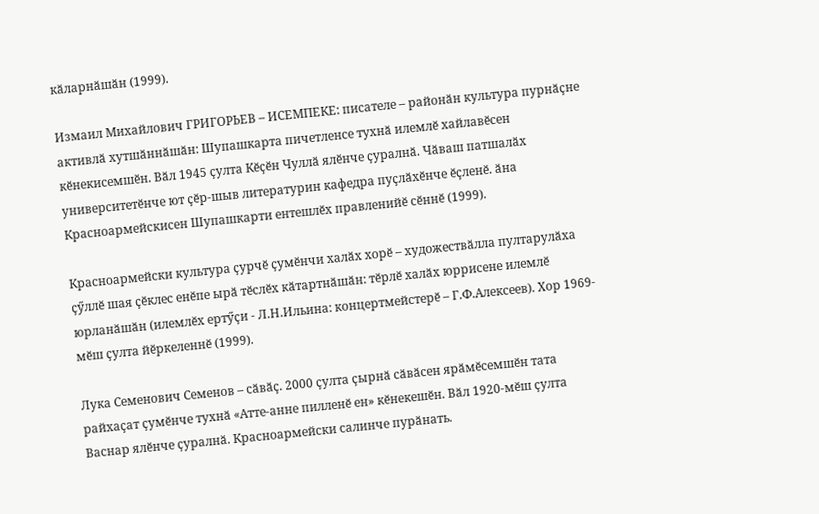кӑларнӑшӑн (1999).

Измаил Михайлович ГРИГОРЬЕВ – ИСЕМПЕКЕ: писателе – районӑн культура пурнӑҫне активлӑ хутшӑннӑшӑн: Шупашкарта пичетленсе тухнӑ илемлӗ хайлавӗсен кӗнекисемшӗн. Вӑл 1945 ҫулта Кӗҫӗн Чуллӑ ялӗнче ҫуралнӑ. Чӑваш патшалӑх университетӗнче ют ҫӗр-шыв литературин кафедра пуҫлӑхӗнче ӗҫленӗ. ӑна Красноармейскисен Шупашкарти ентешлӗх правленийӗ сӗннӗ (1999).

Красноармейски культура ҫурчӗ ҫумӗнчи халӑх хорӗ – художествӑлла пултарулӑха ҫӳллӗ шая ҫӗклес енӗпе ырӑ тӗслӗх кӑтартнӑшӑн: тӗрлӗ халӑх юррисене илемлӗ юрланӑшӑн (илемлӗх ертӳҫи - Л.Н.Ильина: концертмейстерӗ – Г.Ф.Алексеев). Хор 1969-мӗш ҫулта йӗркеленнӗ (1999).

Лука Семенович Семенов – сӑвӑҫ. 2000 ҫулта ҫырнӑ сӑвӑсен ярӑмӗсемшӗн тата райхаҫат ҫумӗнче тухнӑ «Атте-анне пилленӗ ен» кӗнекешӗн. Вӑл 1920-мӗш ҫулта Васнар ялӗнче ҫуралнӑ. Красноармейски салинче пурӑнать.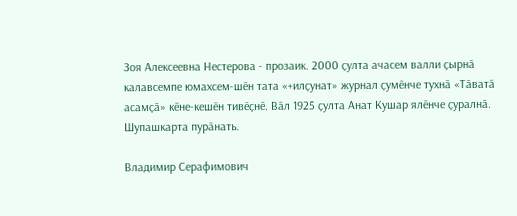Зоя Алексеевна Нестерова - прозаик. 2000 ҫулта ачасем валли ҫырнӑ калавсемпе юмахсем-шӗн тата «+илҫунат» журнал ҫумӗнче тухнӑ «Тӑватӑ асамҫӑ» кӗне-кешӗн тивӗҫнӗ. Вӑл 1925 ҫулта Анат Кушар ялӗнче ҫуралнӑ. Шупашкарта пурӑнать.

Владимир Серафимович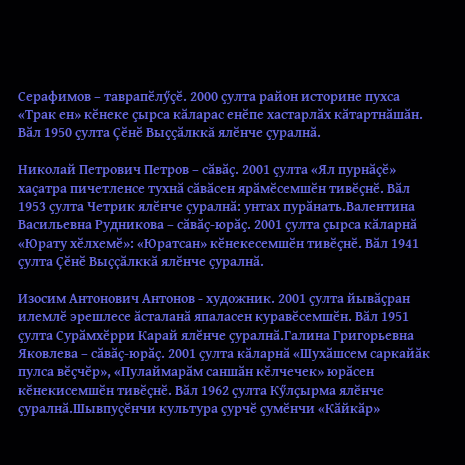Серафимов – таврапӗлӳҫӗ. 2000 ҫулта район историне пухса «Трак ен» кӗнеке ҫырса кӑларас енӗпе хастарлӑх кӑтартнӑшӑн. Вӑл 1950 ҫулта Çӗнӗ Выҫҫӑлккă ялӗнче ҫуралнӑ.

Николай Петрович Петров – сӑвӑҫ. 2001 ҫулта «Ял пурнӑҫӗ» хаҫатра пичетленсе тухнӑ сӑвӑсен ярӑмӗсемшӗн тивӗҫнӗ. Вӑл 1953 ҫулта Четрик ялӗнче ҫуралнӑ: унтах пурӑнать.Валентина Васильевна Рудникова – сӑвӑҫ-юрӑҫ. 2001 ҫулта ҫырса кӑларнӑ «Юрату хӗлхемӗ»: «Юратсан» кӗнекесемшӗн тивӗҫнӗ. Вӑл 1941 ҫулта Çӗнӗ Выҫçӑлккӑ ялӗнче ҫуралнӑ.

Изосим Антонович Антонов - художник. 2001 ҫулта йывӑҫран илемлӗ эрешлесе ӑсталанӑ япаласен куравӗсемшӗн. Вӑл 1951 ҫулта Сурӑмхӗрри Карай ялӗнче ҫуралнӑ.Галина Григорьевна Яковлева – сӑвӑҫ-юрӑҫ. 2001 ҫулта кӑларнӑ «Шухӑшсем саркайӑк пулса вӗҫчӗр», «Пулаймарӑм саншӑн кӗлчечек» юрӑсен кӗнекисемшӗн тивӗҫнӗ. Вӑл 1962 ҫулта Кӳлҫырма ялӗнче ҫуралнӑ.Шывпуҫӗнчи культура ҫурчӗ ҫумӗнчи «Кӑйкӑр»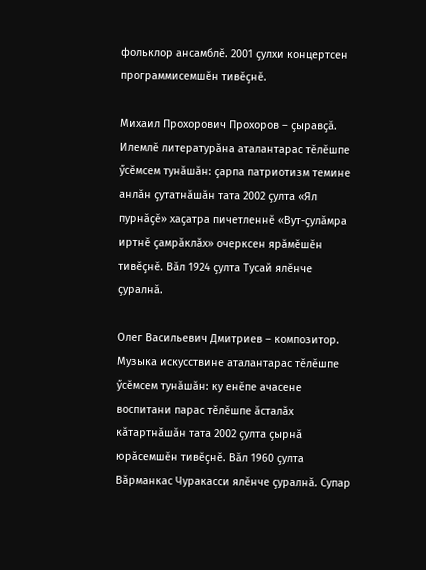фольклор ансамблӗ. 2001 ҫулхи концертсен программисемшӗн тивӗҫнӗ.

Михаил Прохорович Прохоров – ҫыравҫӑ. Илемлӗ литературӑна аталантарас тӗлӗшпе ӳсӗмсем тунӑшӑн: ҫарпа патриотизм темине анлӑн ҫутатнӑшӑн тата 2002 ҫулта «Ял пурнӑҫӗ» хаҫатра пичетленнӗ «Вут-ҫулӑмра иртнӗ ҫамрӑклӑх» очерксен ярӑмӗшӗн тивӗҫнӗ. Вӑл 1924 ҫулта Тусай ялӗнче ҫуралнӑ.

Олег Васильевич Дмитриев – композитор. Музыка искусствине аталантарас тӗлӗшпе ӳсӗмсем тунӑшӑн: ку енӗпе ачасене воспитани парас тӗлӗшпе ӑсталӑх кӑтартнӑшӑн тата 2002 ҫулта ҫырнӑ юрӑсемшӗн тивӗҫнӗ. Вӑл 1960 ҫулта Вӑрманкас Чуракасси ялӗнче ҫуралнӑ. Супар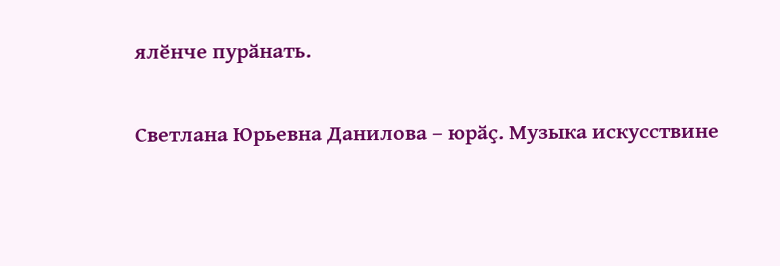ялӗнче пурӑнать.

Светлана Юрьевна Данилова – юрӑҫ. Музыка искусствине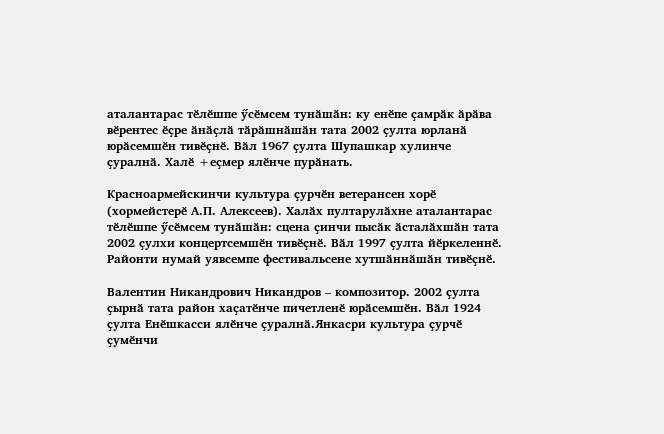аталантарас тӗлӗшпе ӳсӗмсем тунӑшӑн: ку енӗпе ҫамрӑк ӑрӑва вӗрентес ӗҫре ӑнӑҫлӑ тӑрӑшнӑшӑн тата 2002 ҫулта юрланӑ юрӑсемшӗн тивӗҫнӗ. Вӑл 1967 ҫулта Шупашкар хулинче ҫуралнӑ. Халӗ +еҫмер ялӗнче пурӑнать.

Красноармейскинчи культура ҫурчӗн ветерансен хорӗ (хормейстерӗ А.П. Алексеев). Халӑх пултарулӑхне аталантарас тӗлӗшпе ӳсӗмсем тунӑшӑн: сцена ҫинчи пысӑк ӑсталӑхшӑн тата 2002 ҫулхи концертсемшӗн тивӗҫнӗ. Вӑл 1997 ҫулта йӗркеленнӗ. Районти нумай уявсемпе фестивальсене хутшӑннӑшӑн тивӗҫнӗ.

Валентин Никандрович Никандров – композитор. 2002 ҫулта ҫырнӑ тата район хаҫатӗнче пичетленӗ юрӑсемшӗн. Вӑл 1924 ҫулта Енӗшкасси ялӗнче ҫуралнӑ.Янкасри культура ҫурчӗ ҫумӗнчи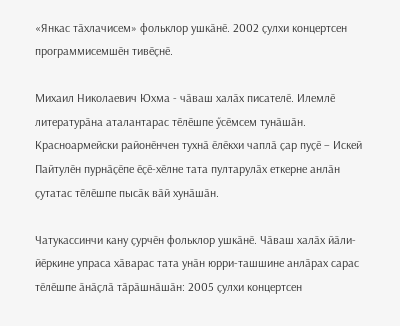«Янкас тӑхлачисем» фольклор ушкӑнӗ. 2002 ҫулхи концертсен программисемшӗн тивӗҫнӗ.

Михаил Николаевич Юхма - чӑваш халӑх писателӗ. Илемлӗ литературӑна аталантарас тӗлӗшпе ӳсӗмсем тунӑшӑн. Красноармейски районӗнчен тухнӑ ӗлӗкхи чаплӑ ҫар пуҫӗ – Искей Пайтулӗн пурнӑҫӗпе ӗҫӗ-хӗлне тата пултарулӑх еткерне анлӑн ҫутатас тӗлӗшпе пысӑк вӑй хунӑшӑн.

Чатукассинчи кану ҫурчӗн фольклор ушкӑнӗ. Чӑваш халӑх йӑли-йӗркине упраса хӑварас тата унӑн юрри-ташшине анлӑрах сарас тӗлӗшпе ӑнӑҫлӑ тӑрӑшнӑшӑн: 2005 ҫулхи концертсен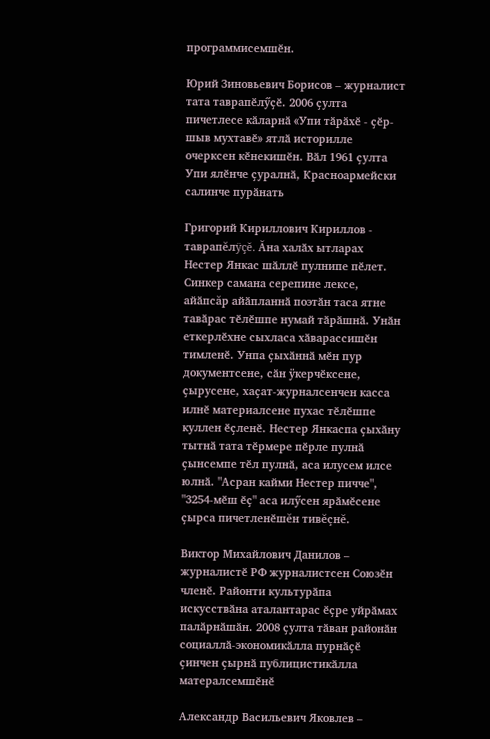программисемшӗн.

Юрий Зиновьевич Борисов – журналист тата таврапӗлӳҫӗ. 2006 ҫулта пичетлесе кӑларнӑ «Упи тӑрӑхӗ - ҫӗр-шыв мухтавӗ» ятлӑ историлле очерксен кӗнекишӗн. Вӑл 1961 ҫулта Упи ялӗнче ҫуралнӑ, Красноармейски салинче пурӑнать

Григорий Кириллович Кириллов - таврапĕлÿçĕ. Ăна халӑх ытларах Нестер Янкас шӑллӗ пулнипе пӗлет. Синкер самана серепине лексе, айӑпсăр айӑпланнӑ поэтӑн таса ятне тавӑрас тӗлӗшпе нумай тӑрӑшнӑ. Унӑн еткерлӗхне сыхласа хӑварассишӗн тимленӗ. Унпа ҫыхӑннӑ мӗн пур документсене, сӑн ÿкерчӗксене, ҫырусене, хаҫат-журналсенчен касса илнӗ материалсене пухас тӗлӗшпе куллен ӗҫленӗ. Нестер Янкаспа ҫыхӑну тытнӑ тата тӗрмере пӗрле пулнӑ ҫынсемпе тӗл пулнӑ, аса илусем илсе юлнӑ. "Асран кайми Нестер пичче", "3254-мӗш ӗҫ" аса илӳсен ярӑмӗсене ҫырса пичетленӗшĕн тивĕçнĕ.

Виктор Михайлович Данилов – журналистӗ РФ журналистсен Союзӗн членӗ. Районти культурӑпа искусствӑна аталантарас ӗҫре уйрӑмах палӑрнӑшӑн. 2008 ҫулта тӑван районӑн социаллӑ-экономикӑлла пурнӑҫӗ ҫинчен ҫырнӑ публицистикӑлла матералсемшӗнӗ

Александр Васильевич Яковлев –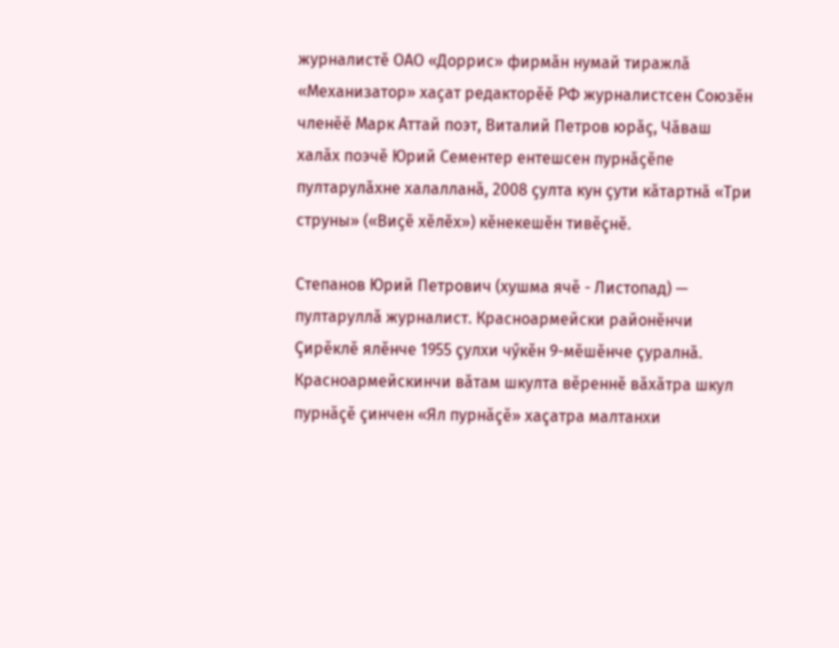журналистӗ ОАО «Доррис» фирмӑн нумай тиражлӑ «Механизатор» хаҫат редакторӗӗ РФ журналистсен Союзӗн членӗӗ Марк Аттай поэт, Виталий Петров юрӑҫ, Чӑваш халӑх поэчӗ Юрий Сементер ентешсен пурнӑҫӗпе пултарулӑхне халалланӑ, 2008 ҫулта кун ҫути кӑтартнӑ «Три струны» («Виҫӗ хӗлӗх») кӗнекешӗн тивĕçнĕ.

Степанов Юрий Петрович (хушма ячĕ - Листопад) — пултаруллă журналист. Красноармейски районĕнчи Çирĕклĕ ялĕнче 1955 çулхи чӳкĕн 9-мĕшĕнче çуралнă. Красноармейскинчи вăтам шкулта вĕреннĕ вăхăтра шкул пурнăçĕ çинчен «Ял пурнăçĕ» хаçатра малтанхи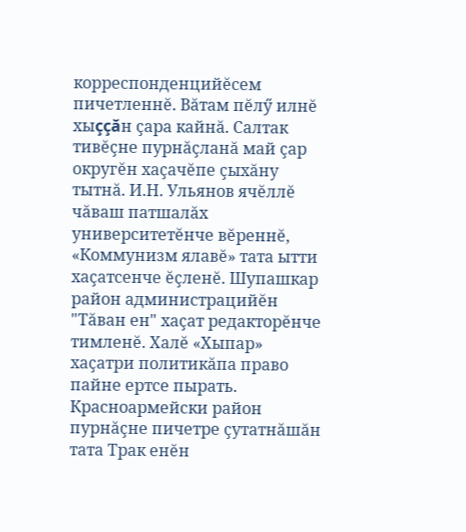корреспонденцийĕсем пичетленнĕ. Вăтам пĕлӳ илнĕ хыççăн çара кайнă. Салтак тивĕçне пурнăçланă май çар округĕн хаçачĕпе çыхăну тытнă. И.Н. Ульянов ячĕллĕ чăваш патшалăх университетĕнче вĕреннĕ, «Коммунизм ялавĕ» тата ытти хаçатсенче ĕçленĕ. Шупашкар район администрацийĕн "Тăван ен" хаçат редакторĕнче тимленĕ. Халĕ «Хыпар» хаçатри политикăпа право пайне ертсе пырать. Красноармейски район пурнăçне пичетре çутатнăшăн тата Трак енĕн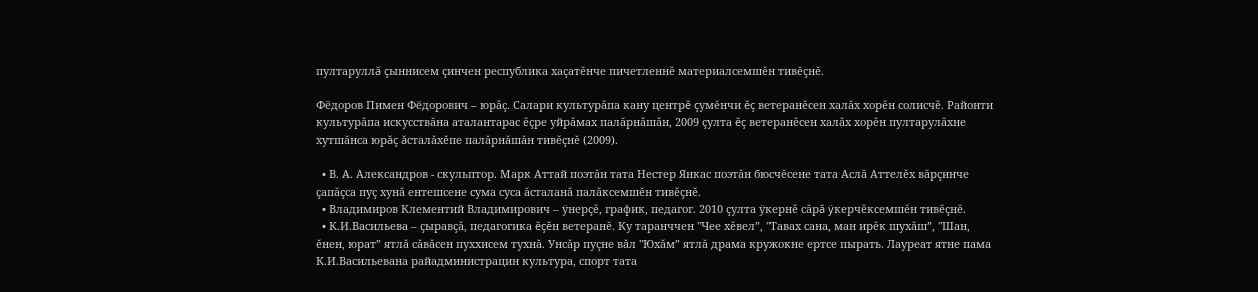пултаруллă çыннисем çинчен республика хаçатĕнче пичетленнĕ материалсемшĕн тивĕçнĕ.

Фёдоров Пимен Фёдорович – юрăç. Салари культурăпа кану центрĕ çумĕнчи ĕç ветеранĕсен халăх хорĕн солисчĕ. Районти культурăпа искусствăна аталантарас ĕçре уйрăмах палăрнăшăн, 2009 çулта ĕç ветеранĕсен халăх хорĕн пултарулăхне хутшăнса юрăç ăсталăхĕпе палăрнăшăн тивĕçнĕ (2009).

  • В. А. Александров - скульптор. Марк Аттай поэтăн тата Нестер Янкас поэтăн бюсчĕсене тата Аслă Аттелĕх вăрçинче çапăçса пуç хунă ентешсене сума суса ăсталанă палăксемшĕн тивĕçнĕ.
  • Владимиров Клементий Владимирович – ÿнерçĕ, график, педагог. 2010 çулта ÿкернĕ сăрă ÿкерчĕксемшĕн тивĕçнĕ.
  • К.И.Васильева – çыравçă, педагогика ĕçĕн ветеранĕ. Ку таранччен "Чее хĕвел”, "Тавах сана, ман ирĕк шухăш”, "Шан, ĕнен, юрат” ятлă сăвăсен пуххисем тухнă. Унсăр пуçне вăл "Юхăм” ятлă драма кружокне ертсе пырать. Лауреат ятне пама К.И.Васильевана райадминистрацин культура, спорт тата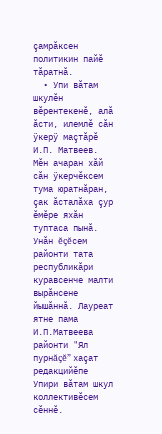çамрăксен политикин пайĕ тăратнă.
  • Упи вăтам шкулĕн вĕрентекенĕ, алă ăсти, илемлĕ сăн ÿкерÿ маçтăрĕ И.П. Матвеев. Мĕн ачаран хăй сăн ÿкерчĕксем тума юратнăран, çак ăсталăха çур ĕмĕре яхăн туптаса пынă. Унăн ĕçĕсем районти тата республикăри куравсенче малти вырăнсене йышăннă. Лауреат ятне пама И.П.Матвеева районти "Ял пурнăçĕ” хаçат редакцийĕпе Упири вăтам шкул коллективĕсем сĕннĕ.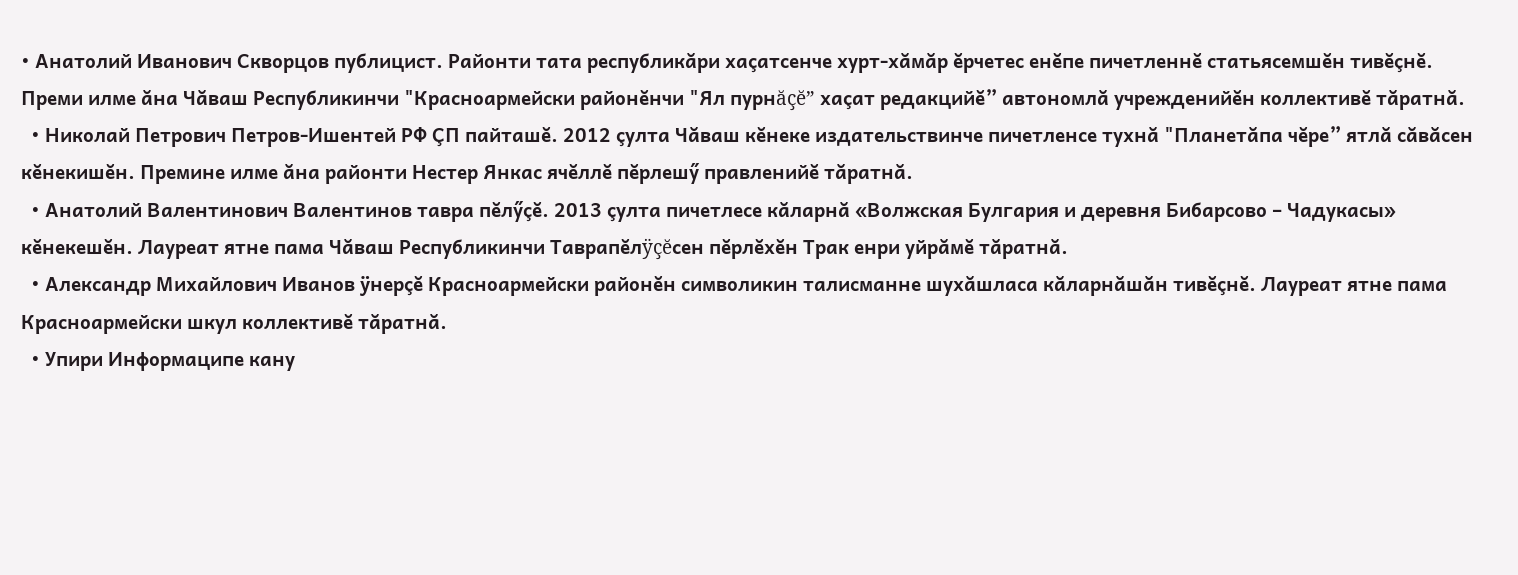• Анатолий Иванович Скворцов публицист. Районти тата республикăри хаçатсенче хурт-хăмăр ĕрчетес енĕпе пичетленнĕ статьясемшĕн тивĕçнĕ. Преми илме ăна Чăваш Республикинчи "Красноармейски районĕнчи "Ял пурнăçĕ” хаçат редакцийĕ” автономлă учрежденийĕн коллективĕ тăратнă.
  • Николай Петрович Петров-Ишентей РФ ÇП пайташĕ. 2012 çулта Чăваш кĕнеке издательствинче пичетленсе тухнă "Планетăпа чĕре” ятлă сăвăсен кĕнекишĕн. Премине илме ăна районти Нестер Янкас ячĕллĕ пĕрлешӳ правленийĕ тăратнă.
  • Анатолий Валентинович Валентинов тавра пĕлӳçĕ. 2013 çулта пичетлесе кăларнă «Волжская Булгария и деревня Бибарсово – Чадукасы» кĕнекешĕн. Лауреат ятне пама Чăваш Республикинчи Таврапĕлÿçĕсен пĕрлĕхĕн Трак енри уйрăмĕ тăратнă.
  • Александр Михайлович Иванов ÿнерçĕ Красноармейски районĕн символикин талисманне шухăшласа кăларнăшăн тивĕçнĕ. Лауреат ятне пама Красноармейски шкул коллективĕ тăратнă.
  • Упири Информаципе кану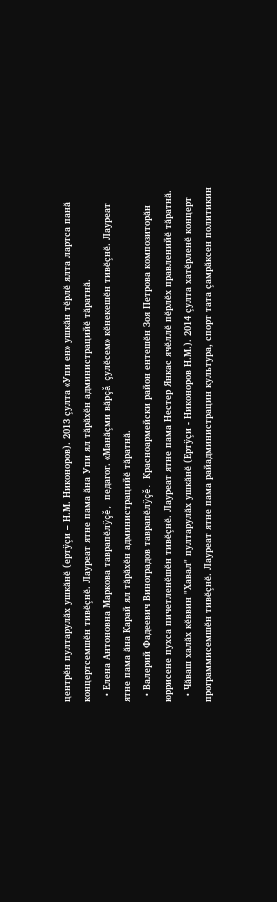центрĕн пултарулăх ушкăнĕ (ертÿçи – Н.М. Никоноров). 2013 çулта «Упи ен» ушкăн тĕрлĕ ялта лартса панă концертсемшĕн тивĕçнĕ. Лауреат ятне пама ăна Упи ял тăрăхĕн администрацийĕ тăратнă.
  • Елена Антоновна Маркова таврапĕлÿçĕ, педагог. «Манăçми вăрçă çулĕсем» кĕнекешĕн тивĕçнĕ. Лауреат ятне пама ăна Карай ял тăрăхĕн администрацийĕ тăратнă.
  • Валерий Фадеевич Виноградов таврапĕлÿçĕ. Красноармейски район ентешĕн Зоя Петрова композиторăн юррисене пухса пичетленĕшĕн тивĕçнĕ. Лауреат ятне пама Нестер Янкас ячĕллĕ пĕрлĕх правленийĕ тăратнă.
  • Чăваш халăх кĕввин "Хавал" пултарулăх ушкăнĕ (Ертÿçи - Никоноров Н.М.). 2014 çулта хатĕрленĕ концерт программисемшĕн тивĕçнĕ. Лауреат ятне пама райадминистрацин культура, спорт тата çамрăксен политикин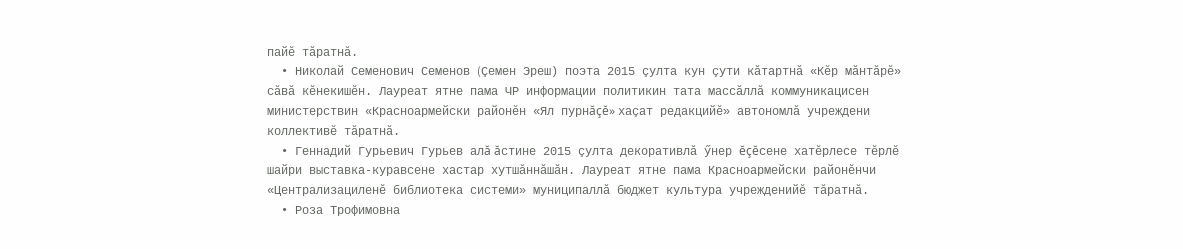пайĕ тăратнă.
  • Николай Семенович Семенов (Çемен Эреш) поэта 2015 çулта кун çути кăтартнă «Кĕр мăнтăрĕ» сăвă кĕнекишĕн. Лауреат ятне пама ЧР информации политикин тата массăллă коммуникацисен министерствин «Красноармейски районĕн «Ял пурнăçĕ» хаçат редакцийĕ» автономлă учреждени коллективĕ тăратнă.
  • Геннадий Гурьевич Гурьев алă ăстине 2015 çулта декоративлă ӳнер ĕçĕсене хатĕрлесе тĕрлĕ шайри выставка-куравсене хастар хутшăннăшăн. Лауреат ятне пама Красноармейски районĕнчи «Централизациленĕ библиотека системи» муниципаллă бюджет культура учрежденийĕ тăратнă.
  • Роза Трофимовна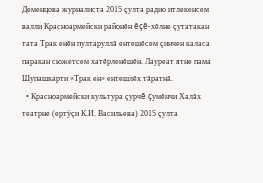Деменцова журналиста 2015 çулта радио итлекенсем валли Красноармейски районĕн ĕçĕ-хĕлне çутатакан тата Трак енĕн пултаруллă ентешĕсем çинчен каласа паракан сюжетсем хатĕрленĕшĕн. Лауреат ятне пама Шупашкарти «Трак ен» ентешлĕх тăратнă.
  • Красноармейски культура çурчĕ çумĕнчи Халăх театрне (ертÿçи К.И. Васильева) 2015 çулта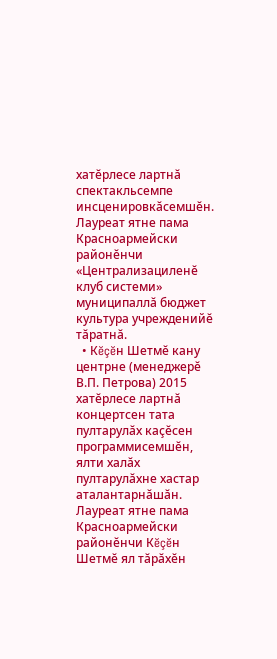хатĕрлесе лартнă спектакльсемпе инсценировкăсемшĕн. Лауреат ятне пама Красноармейски районĕнчи «Централизациленĕ клуб системи» муниципаллă бюджет культура учрежденийĕ тăратнă.
  • Кĕçĕн Шетмĕ кану центрне (менеджерĕ В.П. Петрова) 2015 хатĕрлесе лартнă концертсен тата пултарулăх каçĕсен программисемшĕн, ялти халăх пултарулăхне хастар аталантарнăшăн. Лауреат ятне пама Красноармейски районĕнчи Кĕçĕн Шетмĕ ял тăрăхĕн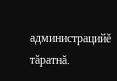администрацийĕ тăратнă.